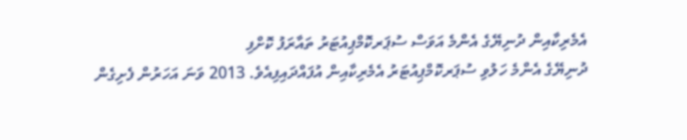އެމެރިކާއިން ދުނިޔޭގެ އެންމެ އަވަސް ސުޕަރކޮމްޕިއުޓަރު ތައާރަފު ކޮށްފި
ދުނިޔޭގެ އެންމެ ހަލުވި ސުޕަރކޮމްޕިއުޓަރު އެމެރިކާއިން އުފައްދައިފިއެވެ. 2013 ވަނަ އަހަރުން ފެށިގެން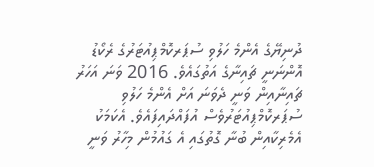ދުނިޔޭގެ އެންމެ ހަލުވި ސުޕަރކޮމްޕިއުޓަރުގެ ރެކޯޑު އޮންނަނީ ޗައިނާގެ އަތުގައެވެ. 2016 ވަނަ އަހަރު ޗައިނާއިން ވަނީ ދެވަނަ އަށް އެންމެ ހަލުވި ސުޕަރކޮމްޕިއުޓަރުވެސް އުފައްދައިފައެވެ. އެކަމަކު އެމެރިކާއިން ބުނާ ގޮތުގައި އެ ގައުމުން މިހާރު ވަނީ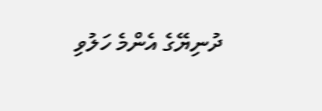ދުނިޔޭގެ އެންމެ ހަލުވި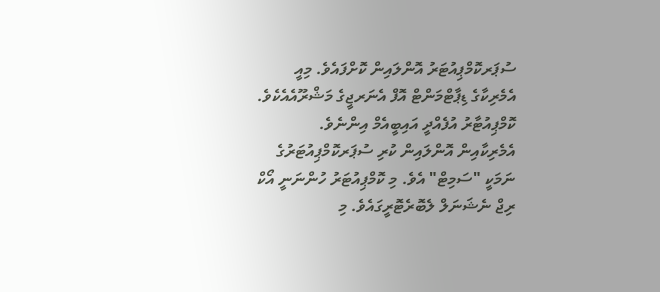ސުޕަރކޮމްޕިއުޓަރު އޮންލައިން ކޮށްފައެވެ. މިއީ އެމެރިކާގެ ޑިޕާޓްމަންޓް އޮފް އެނަރޖީގެ މަޝްރޫއެއެކެވެ. ކޮމްޕިއުޓާރު އުފެއްދީ އައިބީއެމް އިންނެވެ.
އެމެރިކާއިން އޮންލައިން ކުރި ސުޕަރކޮމްޕިއުޓަރުގެ ނަމަކީ "ސަމިޓް" އެވެ. މި ކޮމްޕިއުޓަރު ހުންނަނީ އޯކް ރިޖް ނެޝަނަލް ލެބޮރެޓޮރީގައެވެ. މި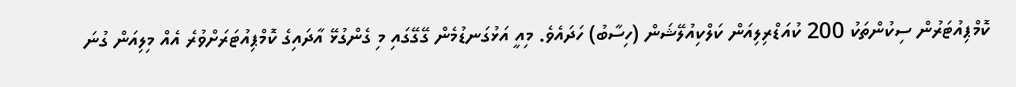ކޮމްޕިއުޓަރުން ސިކުންތަކު 200 ކުއަޑްރިލިއަން ކަލްކިއުލޭޝަން (ހިސާބު) ހަދައެވެ. މިއީ އަޅުގަނޑުމެން ގޭގޭގައި މި ގެންގުޅޭ އާދައިގެ ކޮމްޕިއުޓަރަށްވުރެ އެއް މިލިއަން ގުނަ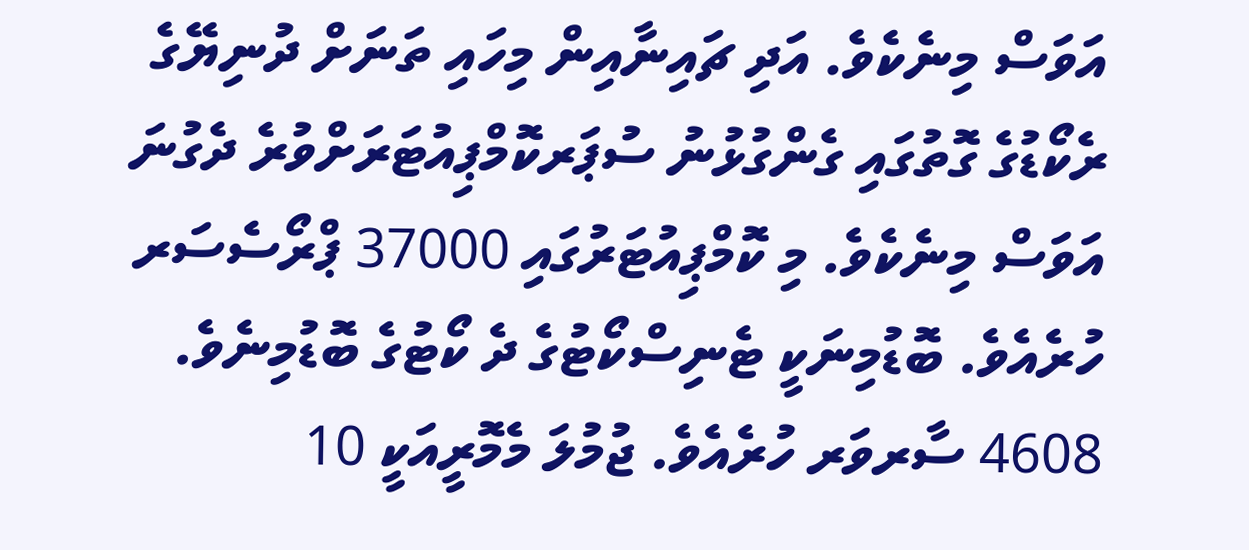އަވަސް މިނެކެވެ. އަދި ޗައިނާއިން މިހައި ތަނަށް ދުނިޔޭގެ ރެކޯޑުގެ ގޮތުގައި ގެންގުޅުނު ސުޕަރކޮމްޕިއުޓަރަށްވުރެ ދެގުނަ އަވަސް މިނެކެވެ. މި ކޮމްޕިއުޓަރުގައި 37000 ޕްރޯސެސަރ ހުރެއެވެ. ބޮޑުމިނަކީ ޓެނިސްކޯޓުގެ ދެ ކޯޓުގެ ބޮޑުމިނެވެ. 4608 ސާރވަރ ހުރެއެވެ. ޖުމުލަ މެމޮރީއަކީ 10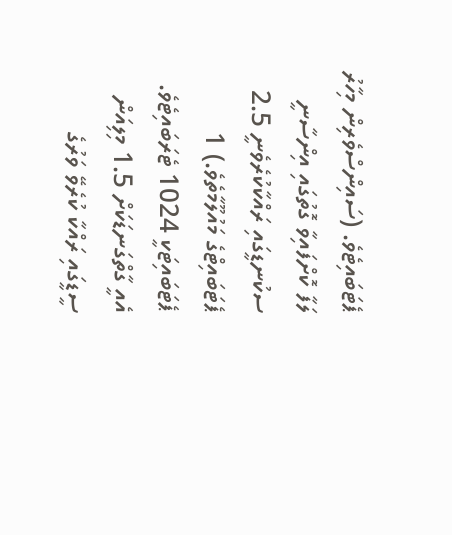ޕެޓަބައިޓެވެ. (ސައިންސްވެރިން މިހާރު ލަފާ ކޮށްފައިވާ ގޮތުގައި އިންސާނީ ސކުނޑީގައި ރައްކާކުރެވެނީ 2.5 ޕެޓަބައިޓްގެ މައުލޫމާތެވެ.) 1 ޕެޓަބައިޓަކީ 1024 ޓެރަބައިޓެވެ. އެއީ ގާތްގަނޑަކަށް 1.5 މިލިއަން ސީޑީގައި ރައްކާ ކުރެވޭ ވަރުގެ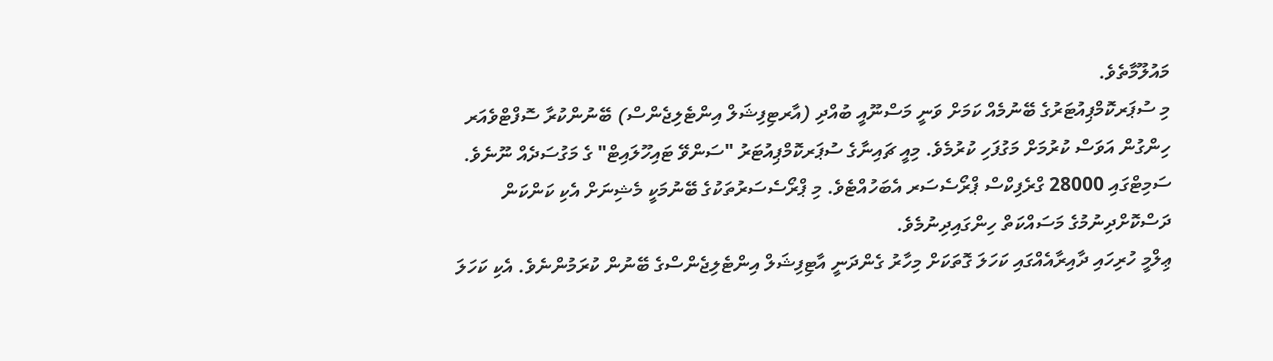މައުލޫމާތެވެ.
މި ސުޕަރކޮމްޕިއުޓަރުގެ ބޭނުމެއް ކަމަށް ވަނީ މަސްނޫއީ ބުއްދި (އާރޓިފިޝަލް އިންޓެލިޖެންސް) ބޭނުންކުރާ ސޮފްޓްވެއަރ ހިންގުން އަވަސް ކުރުމަށް މަގުފަހި ކުރުމެވެ. މިއީ ޗައިނާގެ ސުޕަރކޮމްޕިއުޓަރު "ސަންވޭ ޓައިހޫލައިޓް" ގެ މަގުސަދެއް ނޫނެވެ. ސަމިޓްގައި 28000 ގްރެފިކްސް ޕްރޯސެސަރ އެބަހުއްޓެވެ. މި ޕްރޯސެސަރުތަކުގެ ބޭނުމަކީ މެޝިނަށް އެކި ކަންކަން ދަސްކޮށްދިނުމުގެ މަސައްކަތް ހިންގައިދިނުމެވެ.
ޢިލްމީ ހުރިހައި ދާއިރާއެއްގައި ކަހަލަ ގޮތަކަށް މިހާރު ގެންދަނީ އާޓިފިޝަލް އިންޓެލިޖެންސްގެ ބޭނުން ކުރަމުންނެވެ. އެކި ކަހަލަ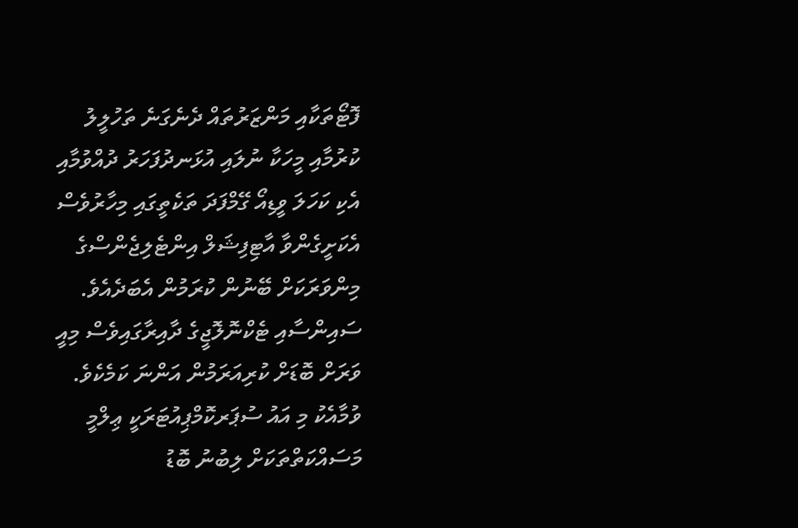ފޮޓޯތަކާއި މަންޒަރުތައް ދެނެގަނެ ތަހުލީލު ކުރުމާއި މީހަކާ ނުލައި އުޅަނދުފަހަރު ދުއްވުމާއި އެކި ކަހަލަ ވީޑިއޯ ގޭމްފަދަ ތަކެތީގައި މިހާރުވެސް އެކަށީގެންވާ އާޓިފިޝަލް އިންޓެލިޖެންސްގެ މިންވަރަކަށް ބޭނުން ކުރަމުން އެބަދެއެވެ. ސައިންސާއި ޓެކްނޮލޮޖީގެ ދާއިރާގައިވެސް މިއީ ވަރަށް ބޮޑަށް ކުރިއަރަމުން އަންނަ ކަމެކެވެ. ވުމާއެކު މި އައު ސުޕަރކޮމްޕިއުޓަރަކީ ޢިލްމީ މަސައްކަތްތަކަށް ލިބުނު ބޮޑު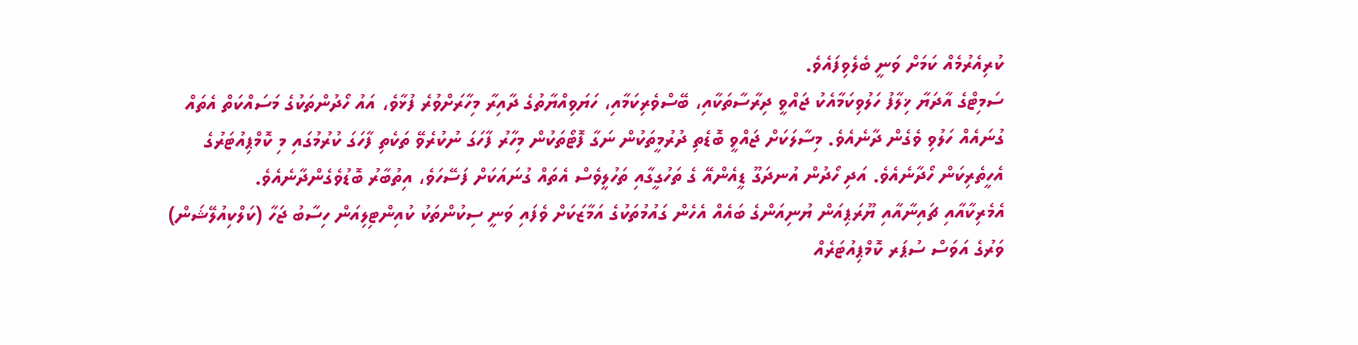ކުރިއެރުމެއް ކަމަށް ވަނީ ބެލެވިފައެވެ.
ސަމިޓްގެ އާދަޔާ ޚިލާފު ހަލުވިކަމާއެކު ޖައްވީ ދިރާސާތަކާއި، ބޭސްވެރިކަމާއި، ހަޔަވިއްޔާތުގެ ދާއިރާ މިހާރަށްވުރެ ފުޅާވެ، އައު ހޯދުންތަކުގެ މަސައްކަތް އެތައް ގުނައެއް ހަލުވި ވެގެން ދާނެއެވެ. މިސާލަކަށް ޖައްވީ ބޮޑެތި ދުރުމީތަކުން ނަގާ ފޮޓޯތަކުން މިހާރު ފާހަގަ ނުކުރެވޭ ތަކެތި ފާހަގަ ކުރުމުގައި މި ކޮމްޕިއުޓަރުގެ އެހީތެރިކަން ހޯދާނެއެވެ. އަދި ހޯދުން އުނދަގޫ ޑީއެންއޭ ގެ ތަހުގީގާއި ތަހުލީވެސް އެތައް ގުނައަކަށް ފަސޭހަވެ، އިތުބާރު ބޮޑުވެގެންދާނެއެވެ.
އެމެރިކާއާއި ޗައިނާއާއި ޔޫރަޕިއަން ޔުނިއަންގެ ބައެއް އެހެން ގައުމުތަކުގެ އަމާޒަކަށް ވެފައި ވަނީ ސިކުންތަކު ކުއިންޓިލިއަން ހިސާބު ޖަހާ (ކަލްކިއުލޭޝަން) ވަރުގެ އަވަސް ސުޕަރ ކޮމްޕިއުޓަރެއް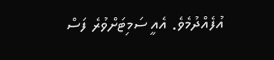އުފެއްދުމެވެ. އެއީ ސަމިޓަށްވުރެ ފަސް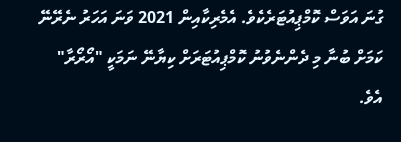ގުނަ އަވަސް ކޮމްޕިއުޓަރެކެވެ. އެމެރިކާއިން 2021 ވަނަ އަހަރު ނެރޭނޭ ކަމަށް ބުނާ މި ދެންނެވުނު ކޮމްޕިއުޓަރަށް ކިޔާނޭ ނަމަކީ "އޯރޯރާ" އެވެ.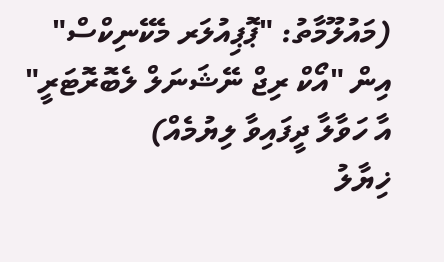(މައުލޫމާތު: "ޕޮޕިއުލަރ މެކޭނިކްސް" އިން "އޯކް ރިޖް ނޭޝަނަލް ލެބޮރޮޓަރީ" އާ ހަވާލާ ދީފައިވާ ލިޔުމެއް)
ޚިޔާލު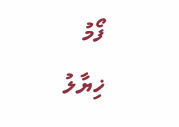ފޯމު
ޚިޔާލު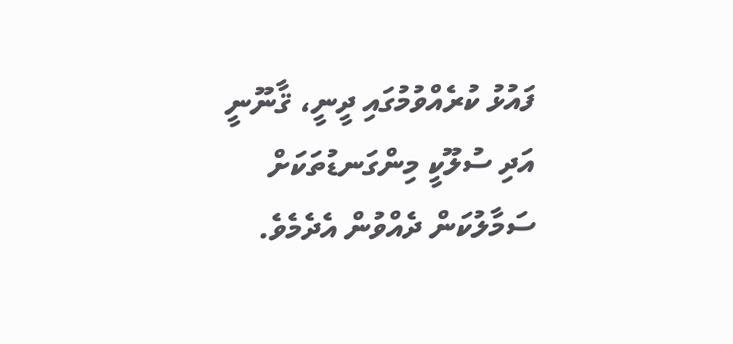ފައުޅު ކުރެއްވުމުގައި ދީނީ، ޤާނޫނީ އަދި ސުލޫކީ މިންގަނޑުތަކަށް ސަމާލުކަން ދެއްވުން އެދެމެވެ.